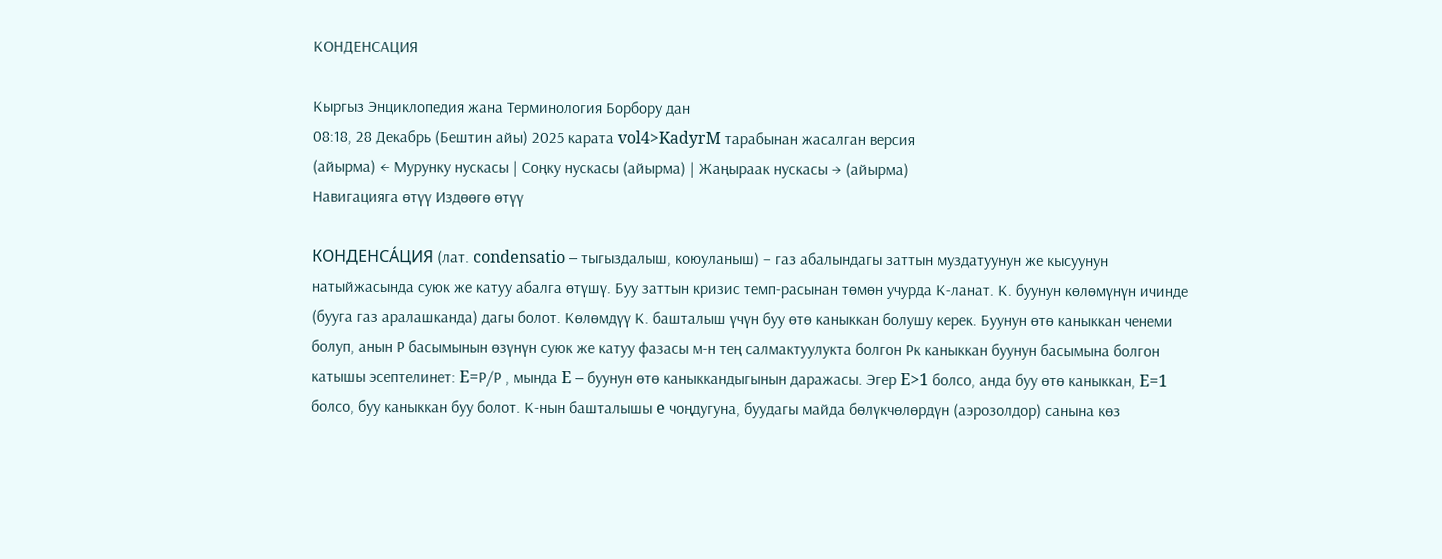КОНДЕНСАЦИЯ

Кыргыз Энциклопедия жана Терминология Борбору дан
08:18, 28 Декабрь (Бештин айы) 2025 карата vol4>KadyrM тарабынан жасалган версия
(айырма) ← Мурунку нускасы | Соңку нускасы (айырма) | Жаңыраак нускасы → (айырма)
Навигацияга өтүү Издөөгө өтүү

КОНДЕНСА́ЦИЯ (лат. condensatio – тыгыздалыш, коюуланыш) – газ абалындагы заттын муздатуунун же кысуунун натыйжасында суюк же катуу абалга өтүшү. Буу заттын кризис темп-расынан төмөн учурда К-ланат. К. буунун көлөмүнүн ичинде (бууга газ аралашканда) дагы болот. Көлөмдүү К. башталыш үчүн буу өтө каныккан болушу керек. Буунун өтө каныккан ченеми болуп, анын Р басымынын өзүнүн суюк же катуу фазасы м-н тең салмактуулукта болгон Рк каныккан буунун басымына болгон катышы эсептелинет: E=Р/Р , мында E – буунун өтө каныккандыгынын даражасы. Эгер E>1 болсо, анда буу өтө каныккан, E=1 болсо, буу каныккан буу болот. К-нын башталышы e чоңдугуна, буудагы майда бөлүкчөлөрдүн (аэрозолдор) санына көз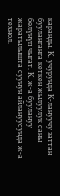каранды. К. учурунда К-лануучу заттан бууланганга кеткен жылуулук саны бөлүнүп чыгат. К. ж-а буулануу жаратылышта суунун айлануусунда ж-а технол.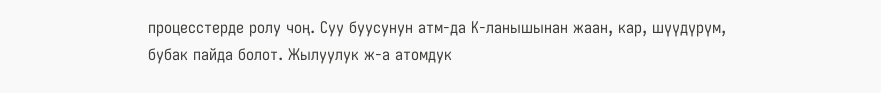процесстерде ролу чоң. Суу буусунун атм-да К-ланышынан жаан, кар, шүүдүрүм, бубак пайда болот. Жылуулук ж-а атомдук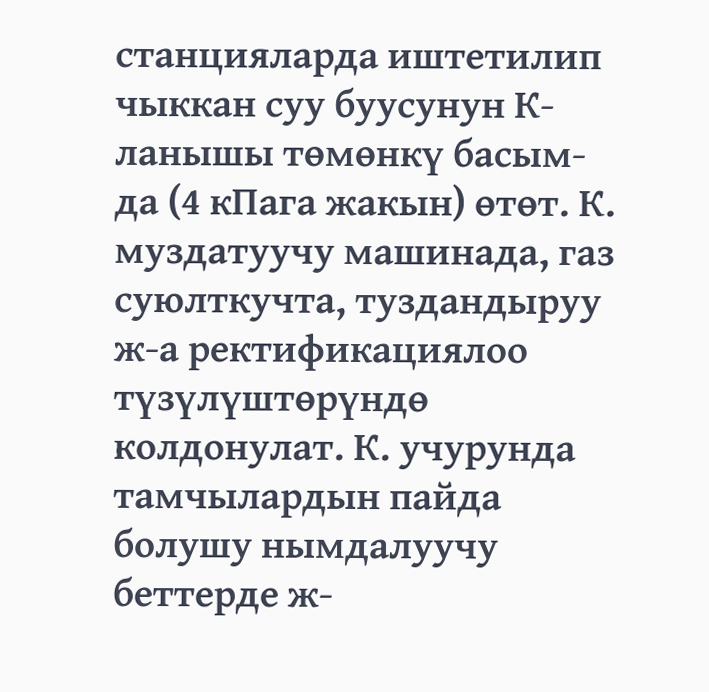станцияларда иштетилип чыккан суу буусунун К-ланышы төмөнкү басым-да (4 кПага жакын) өтөт. К. муздатуучу машинада, газ суюлткучта, туздандыруу ж-а ректификациялоо түзүлүштөрүндө колдонулат. К. учурунда тамчылардын пайда болушу нымдалуучу беттерде ж-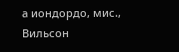а иондордо, мис., Вильсон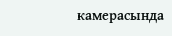камерасында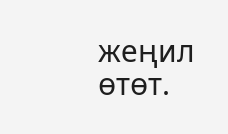жеңил өтөт.